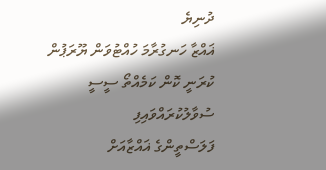ދުނިޔެ
ޣައްޒާ ހަނގުރާމަ ހުއްޓުވަން ޔޫރަޕުން ކުރަނީ ކޮން ކަމެއްތޯ ސީސީ ސުވާލުކުރައްވައިފި
ފަލަސްތީންގެ ޣައްޒާއަށް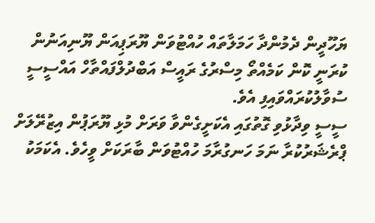ޔަހޫދީން ދެމުންދާ ހަމަލާތައް ހުއްޓުވަން ޔޫރަޕިއަން ޔޫނިއަނުން ކުރަނީ ކޮން ކަމެއްތޯ މިސްރުގެ ރައީސް އަބްދުލްފައްތާހް އައްސީސީ ސުވާލުކުރައްވައިފި އެވެ.
ސީސީ ވިދާޅުވި ގޮތުގައި އެކަށީގެންވާ ވަރަށް މުޅި ޔޫރަޕުން އިޒުރޭލަށް ޕްރެޝަރުކުރާ ނަމަ ހަނގުރާމަ ހުއްޓުވަން ބާރަކަށް ވީހެވެ. އެކަމަކު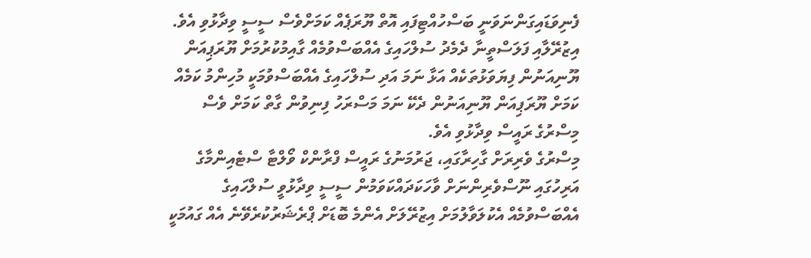ފެނިވަޑައިގަންނަވަނީ ބަސްހުއްޓިފައި އޮތް ޔޫރަޕެއް ކަމަށްވެސް ސީސީ ވިދާޅުވި އެވެ.
އިޒުރޭލާއި ފަލަސްތީނާ ދެމެދު ސުލްހައިގެ އެއްބަސްވުމެއް ގާއިމުކުރުމަށް ޔޫރަޕިއަން ޔޫނިއަނުން ފިޔަވަޅުތަކެއް އަޅާ ނަމަ އަދި ސުލްހައިގެ އެއްބަސްވުމަކީ މުހިންމު ކަމެއް ކަމަށް ޔޫރަޕިއަން ޔޫނިއަނުން ދެކޭ ނަމަ މަސްރަހު ފިނިވުން ގާތް ކަމަށް ވެސް މިސްރުގެ ރައީސް ވިދާޅުވި އެވެ.
މިސްރުގެ ވެރިރަށް ގާހިރާގައި، ޖަރުމަނުގެ ރައީސް ފްރާންކް ވޯލްޓާ ސްޓެއިންމާގެ އަރިހުގައި ނޫސްވެރިންނަށް ވާހަކަދައްކަވަމުން ސީސީ ވިދާޅުވީ ސުލްހައިގެ އެއްބަސްވުމެއް އެކުލަވާލުމަށް އިޒުރޭލަށް އެންމެ ބޮޑަށް ޕްރެޝަރުކުރެވޭނެ އެއް ގައުމަކީ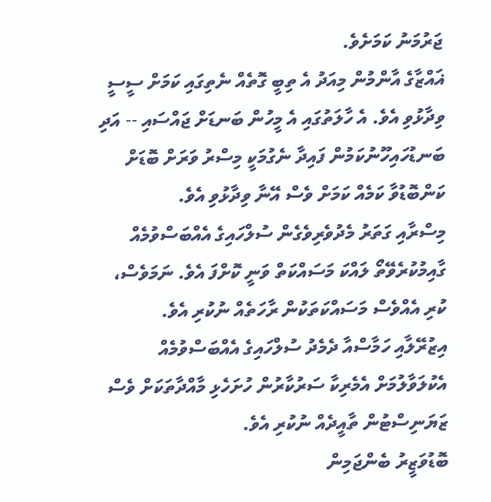ޖަރުމަނު ކަމަށެވެ.
ޣައްޒާގެ އާންމުން މިއަދު އެ ތިބީ ގޮތެއް ނެތިގައި ކަމަށް ސީސީ ވިދާޅުވި އެވެ. އެ ހާލަތުގައި އެ މީހުން ބަނޑަށް ޖައްސައި -- އަދި ބަނޑުހައިހޫނުކަމުން ފައިދާ ނެގުމަކީ މިސްރު ވަރަށް ބޮޑަށް ކަންބޮޑުވާ ކަމެއް ކަމަށް ވެސް އޭނާ ވިދާޅުވި އެވެ.
މިސްރާއި ގަތަރު މެދުވެރިވެގެން ސުލްހައިގެ އެއްބަސްވުމެއް ގާއިމުކުރެވޭތޯ ލައްކަ މަސައްކަތް ވަނީ ކޮށްފަ އެވެ. ނަމަވެސް، ކުރި އެއްވެސް މަސައްކަތަކުން ރާހަތެއް ނުކުރި އެވެ.
އިޒުރޭލާއި ހަމާސްއާ ދެމެދު ސުލްހައިގެ އެއްބަސްވުމެއް އެކުލަވާލުމަށް އެމެރިކާ ސަރުކާރުން ހުށަހެޅި މާއްދާތަކަށް ވެސް ޒަޔަނިސްޓުން ތާއީދެއް ނުކުރި އެވެ.
ބޮޑުވަޒީރު ބެންޖަމިން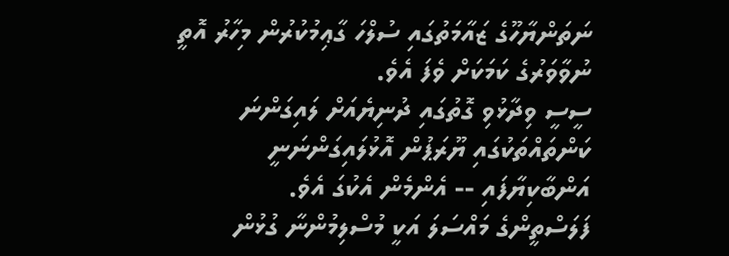ނަތަންޔާހޫގެ ޒައާމަތުގައި ސުލްހަ ގާޢިމުކުރުން މިހާރު އޮތީ ނުވާވަރުގެ ކަމަކަށް ވެފަ އެވެ.
ސީސީ ވިދާޅުވި ގޮތުގައި ދުނިޔެއަށް ލައިގަންނަ ކަންތައްތަކުގައި ޔޫރަޕުން އޮޅުލައިގަންނަނީ އަންބާކިޔާފައި -- އެންމެން އެކުގަ އެވެ.
ފަލަސްތީންގެ މައްސަލަ އަކީ މުސްލިމުންނާ ގުޅުން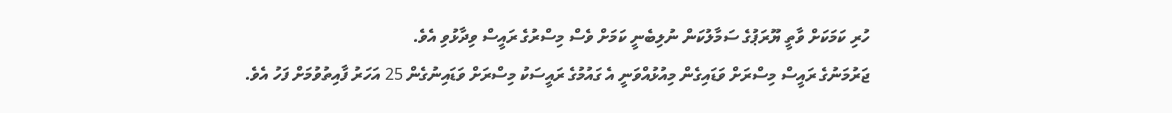ހުރި ކަމަކަށް ވާތީ ޔޫރަޕުގެ ސަމާލުކަން ނުލިބެނީ ކަމަށް ވެސް މިސްރުގެ ރައީސް ވިދާޅުވި އެވެ.
ޖަރުމަނުގެ ރައީސް މިސްރަށް ވަޑައިގެން މިއުޅުއްވަނީ އެ ގައުމުގެ ރައީސަކު މިސްރަށް ވަޑައިނުގެން 25 އަހަރު ފާއިތުވުމަށް ފަހު އެވެ.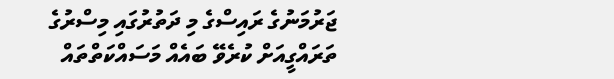ޖަރުމަނުގެ ރައިސްގެ މި ދަތުރުގައި މިސްރުގެ ތަރައްގީއަށް ކުރެވޭ ބައެއް މަސައްކަތްތައް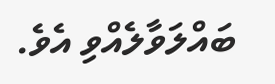ބައްލަވާލެއްވި އެވެ.